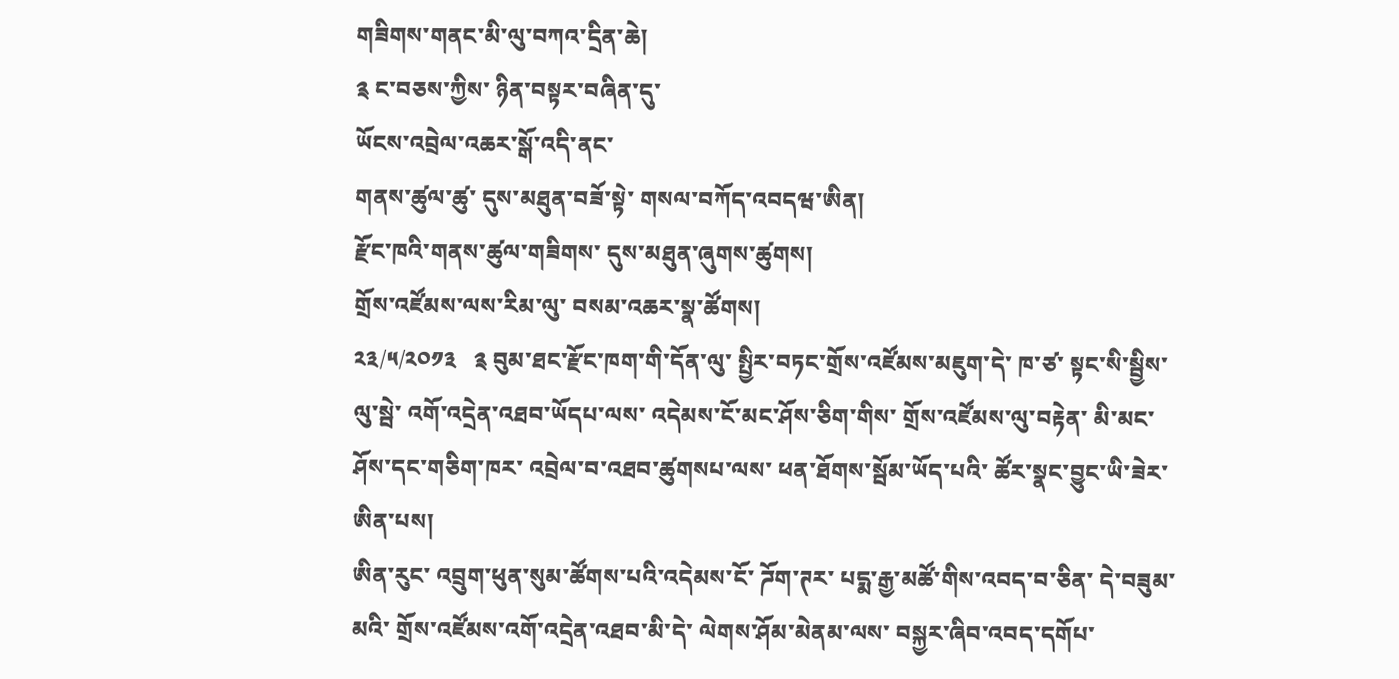གཟིགས་གནང་མི་ལུ་བཀའ་དྲིན་ཆེ།
༉ ང་བཅས་ཀྱིས་ ཉིན་བསྟར་བཞིན་དུ་
ཡོངས་འབྲེལ་འཆར་སྒོ་འདི་ནང་
གནས་ཚུལ་ཚུ་ དུས་མཐུན་བཟོ་སྟེ་ གསལ་བཀོད་འབདཝ་ཨིན།
རྫོང་ཁའི་གནས་ཚུལ་གཟིགས་ དུས་མཐུན་ཞུགས་ཚུགས།
གྲོས་འཛོམས་ལས་རིམ་ལུ་ བསམ་འཆར་སྣ་ཚོགས།
༢༣/༥/༢༠༡༣   ༉ བུམ་ཐང་རྫོང་ཁག་གི་དོན་ལུ་ སྤྱིར་བཏང་གྲོས་འཛོམས་མཇུག་དེ་ ཁ་ཙ་ སྟང་སི་སྦྱིས་ལུ་སྦེ་ འགོ་འདྲེན་འཐབ་ཡོདཔ་ལས་ འདེམས་ངོ་མང་ཤོས་ཅིག་གིས་ གྲོས་འཛོམས་ལུ་བརྟེན་ མི་མང་ཤོས་དང་གཅིག་ཁར་ འབྲེལ་བ་འཐབ་ཚུགསཔ་ལས་ ཕན་ཐོགས་སྦོམ་ཡོད་པའི་ ཚོར་སྣང་བྱུང་ཡི་ཟེར་ཨིན་པས།
ཨིན་རུང་ འབྲུག་ཕུན་སུམ་ཚོགས་པའི་འདེམས་ངོ་ ཌོག་ཊར་ པདྨ་རྒྱ་མཚོ་གིས་འབད་བ་ཅིན་ དེ་བཟུམ་མའི་ གྲོས་འཛོམས་འགོ་འདྲེན་འཐབ་མི་དེ་ ལེགས་ཤོམ་མེནམ་ལས་ བསྐྱར་ཞིབ་འབད་དགོཔ་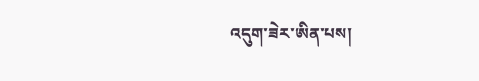འདུག་ཟེར་ཨིན་པས།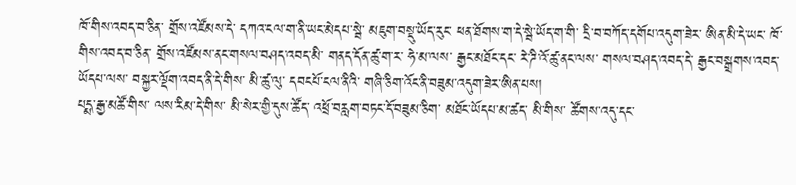ཁོ་གིས་འབད་བ་ཅིན་ གྲོས་འཛོམས་དེ་ དཀའ་ངལ་ག་ནི་ཡང་མེདཔ་སྦེ་ མཇུག་བསྡུ་ཡོད་རུང་ ཕན་ཐོགས་ག་དེ་སྦེ་ཡོད་ག་གི་ དྲི་བ་བཀོད་དགོཔ་འདུག་ཟེར་ ཨིན་མི་དེ་ཡང་ ཁོ་གིས་འབད་བ་ཅིན་ གྲོས་འཛོམས་ནང་གསལ་བཤད་འབད་མི་ གནད་དོན་ཚུ་ག་ར་ ཧེ་མ་ལས་ རྒྱང་མཐོང་དང་ རེ་ཌི་འོ་ཚུ་ནང་ལས་ གསལ་བཤད་འབད་དེ་ རྒྱང་བསྒྲགས་འབད་ཡོདཔ་ལས་ བསྐྱར་ལྡོག་འབད་ནི་དེ་གིས་ མི་ཚུ་ལུ་ དབངཔོ་ངལ་ནིའི་ གཞི་ཅིག་འོང་ནི་བཟུམ་འདུག་ཟེར་ཨིན་པས།
པདྨ་རྒྱ་མཚོ་གིས་ ལས་རིམ་དེ་གིས་ མི་སེར་གྱི་དུས་ཚོད་ འཕྲོ་བརླག་བཏང་དོ་བཟུམ་ཅིག་ མཐོང་ཡོདཔ་མ་ཚད་ མི་གིས་ ཚོགས་འདུ་དང་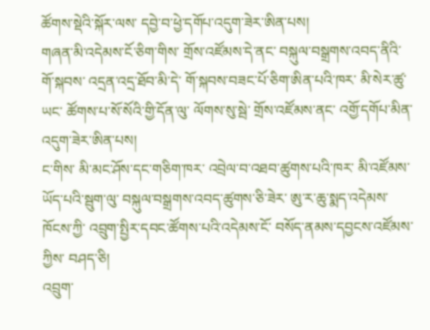ཚོགས་སྡེའི་སྐོར་ལས་ དབྱེ་བ་ཕྱེ་དགོཔ་འདུག་ཟེར་ཨིན་པས།
གཞན་མི་འདེམས་ངོ་ཅིག་གིས་ གྲོས་འཛོམས་དེ་ནང་ བསྐུལ་བསྒྲགས་འབད་ནིའི་ གོ་སྐབས་ འདྲན་འདྲ་ཐོབ་མི་དེ་ གོ་སྐབས་བཟང་པོ་ཅིག་ཨིན་པའི་ཁར་ མི་སེར་ཚུ་ཡང་ ཚོགས་པ་སོ་སོའི་གྱི་དོན་ལུ་ ལོགས་སུ་སྦེ་ གྲོས་འཛོམས་ནང་ འགྱོ་དགོཔ་མིན་འདུག་ཟེར་ཨིན་པས།
ང་གིས་ མི་མང་ཤོས་དང་གཅིག་ཁར་ འབྲེལ་བ་འཐབ་ཚུགས་པའི་ཁར་ མི་འཛོམས་ཡོད་པའི་སྦུག་ལུ་ བསྐུལ་བསྒྲགས་འབད་ཚུགས་ཅི་ཟེར་ ཨུ་ར་ཆུ་སྨད་འདེམས་ཁོངས་ཀྱི་ འབྲུག་སྤྱིར་དབང་ཚོགས་པའི་འདེམས་ངོ་ བསོད་ནམས་དབྱངས་འཛོམས་ཀྱིས་ བཤད་ཅི།
འབྲུག་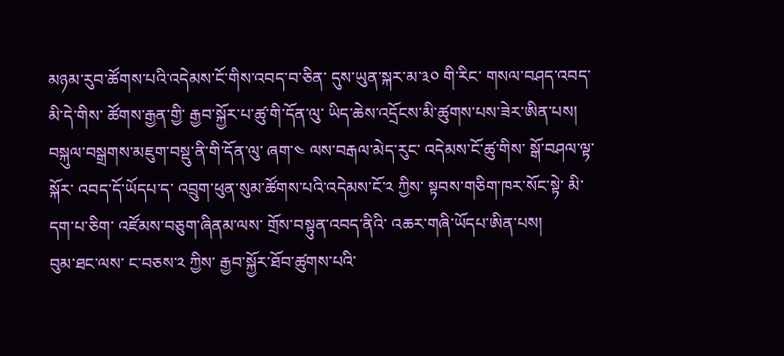མཉམ་རུབ་ཚོགས་པའི་འདེམས་ངོ་གིས་འབད་བ་ཅིན་ དུས་ཡུན་སྐར་མ་༣༠ གི་རིང་ གསལ་བཤད་འབད་མི་དེ་གིས་ ཚོགས་རྒྱན་གྱི་ རྒྱབ་སྐྱོར་པ་ཚུ་གི་དོན་ལུ་ ཡིད་ཆེས་འདྲོངས་མི་ཚུགས་པས་ཟེར་ཨིན་པས།
བསྐུལ་བསྒྲགས་མཇུག་བསྡུ་ནི་གི་དོན་ལུ་ ཞག་༤ ལས་བརྒལ་མེད་རུང་ འདེམས་ངོ་ཚུ་གིས་ སྒོ་བཤལ་ལྟ་སྐོར་ འབད་དོ་ཡོདཔ་ད་ འབྲུག་ཕུན་སུམ་ཚོགས་པའི་འདེམས་ངོ་༢ ཀྱིས་ སྟབས་གཅིག་ཁར་སོང་སྟེ་ མི་དག་པ་ཅིག་ འཛོམས་བཅུག་ཞིནམ་ལས་ གྲོས་བསྟུན་འབད་ནིའི་ འཆར་གཞི་ཡོདཔ་ཨིན་པས།
བུམ་ཐང་ལས་ ང་བཅས་༢ ཀྱིས་ རྒྱབ་སྐྱོར་ཐོབ་ཚུགས་པའི་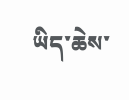ཡིད་ཆེས་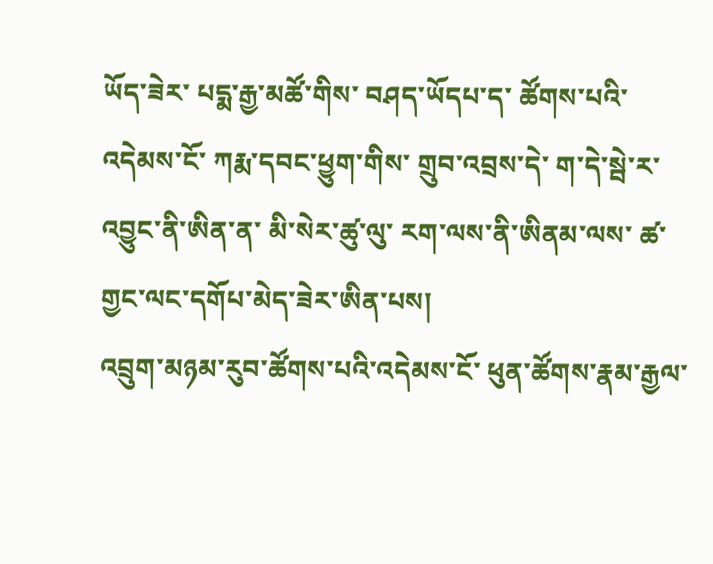ཡོད་ཟེར་ པདྨ་རྒྱ་མཚོ་གིས་ བཤད་ཡོདཔ་ད་ ཚོགས་པའི་འདེམས་ངོ་ ཀརྨ་དབང་ཕྱུག་གིས་ གྲུབ་འབྲས་དེ་ ག་དེ་སྦེ་ར་འབྱུང་ནི་ཨིན་ན་ མི་སེར་ཚུ་ལུ་ རག་ལས་ནི་ཨིནམ་ལས་ ཚ་གྱང་ལང་དགོཔ་མེད་ཟེར་ཨིན་པས།
འབྲུག་མཉམ་རུབ་ཚོགས་པའི་འདེམས་ངོ་ ཕུན་ཚོགས་རྣམ་རྒྱལ་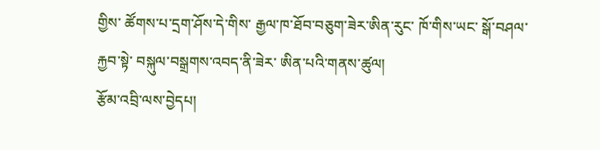གྱིས་ ཚོགས་པ་དྲག་ཤོས་དེ་གིས་ རྒྱལ་ཁ་ཐོབ་བཅུག་ཟེར་ཨིན་རུང་ ཁོ་གིས་ཡང་ སྒོ་བཤལ་རྐྱབ་སྟེ་ བསྐུལ་བསྒྲགས་འབད་ནི་ཟེར་ ཨིན་པའི་གནས་ཚུལ།
རྩོམ་འབྲི་ལས་བྱེདཔ།